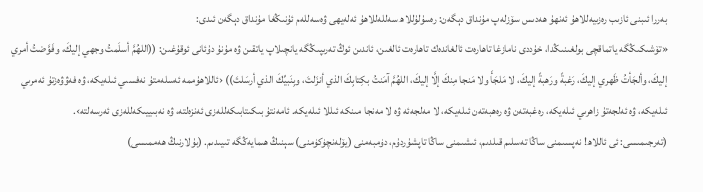بەررا ئىبنى ئازىب رەزىيەللاھۇ ئەنھۇ ھەدىس سۆزلەپ مۇنداق دېگەن: رەسۇلۇللاھ سەللەللاھۇ ئەلەيھى ۋەسەللەم ئۇنىڭغا مۇنداق دېگەن ئىدى:
«تۆشىكىڭگە ياتماقچى بولغىنىڭدا، خۇددى نامازغا تاھارەت ئالغاندەك تاھارەت ئالغىن، ئاندىن ئوڭ تەرىپىڭگە يانچىلاپ ياتقىن ۋە مۇنۇ دۇئانى ئوقۇغىن: ((اللهُمَّ أسلَمتُ وجهي إليكَ، وفَوَّضتُ أمري إليكَ، وألجَأتُ ظَهري إليكَ، رَغبةً ورَهبةً إليكَ، لا مَلجَأَ ولا مَنجا مِنكَ إلَّا إليكَ، اللهُمَّ آمَنتُ بكِتابِكَ الذي أنزَلتَ، وبِنَبيِّكَ الذي أرسَلتَ)) ‹ئاللاھۇممە ئەسلەمتۇ نەفسىي ئىلەيكە، ۋە فەۋۋەزتۇ ئەمرىي ئىلەيكە، ۋە ئەلجەتۇ زاھرىي ئىلەيكە، رەغبەتەن ۋە رەھبەتەن ئىلەيكە، لا مەلجەئە ۋە لا مەنجا مىنكە ئىللا ئىلەيكە. ئامەنتۇ بىكىتابىكەللەزى ئەنزەلتە، ۋە نەبىييىكەللەزى ئەرسەلتە›.
(تەرجىمىسى: ئى ئاللاھ! نەپسىمنى ساڭا تەسلىم قىلدىم، ئىشىمنى ساڭا تاپشۇردۇم، دۈمبەمنى (يۆلەنچۈكۈمنى) سېنىڭ ھىمايەڭگە تىيىدىم. (بۇلارنىڭ ھەممىسى)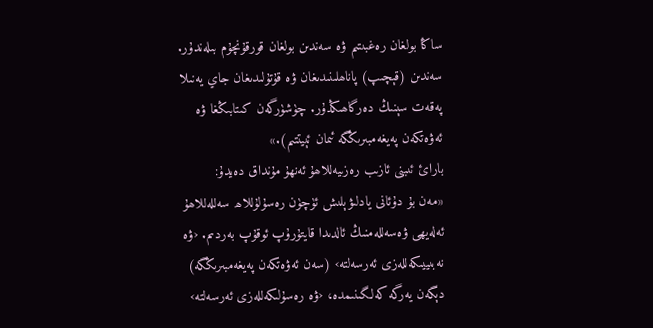ساڭا بولغان رەغبىتىم ۋە سەندىن بولغان قورقۇنچۇم بىلەندۇر. سەندىن (قېچىپ) پاناھلىنىدىغان ۋە قۇتۇلىدىغان جاي يەنىلا پەقەت سېنىڭ دەرگاھىڭدۇر. چۈشۈرگەن كىتابىڭغا ۋە ئەۋەتكەن پەيغەمبىرىڭگە ئىمان ئېيتتىم).»
بارائ ئىبنى ئازىب رەزىيەللاھۇ ئەنھۇ مۇنداق دەيدۇ:
«مەن بۇ دۇئانى يادلىۋېلىش ئۈچۈن رەسۇلۇللاھ سەللەللاھۇ ئەلەيھى ۋەسەللەمنىڭ ئالدىدا قايتۇرۇپ ئوقۇپ بەردىم. ‹ۋە نەبىييىكەللەزى ئەرسەلتە› (سەن ئەۋەتكەن پەيغەمبىرىڭگە) دېگەن يەرگە كەلگىنىمدە، ‹ۋە رەسۇلىكەللەزى ئەرسەلتە›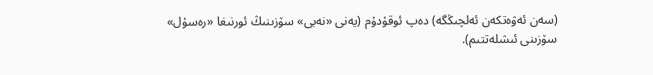(سەن ئەۋەتكەن ئەلچىڭگە) دەپ ئوقۇدۇم (يەنى «نەبى» سۆزىنىڭ ئورنىغا «رەسۇل» سۆزىنى ئىشلەتتىم).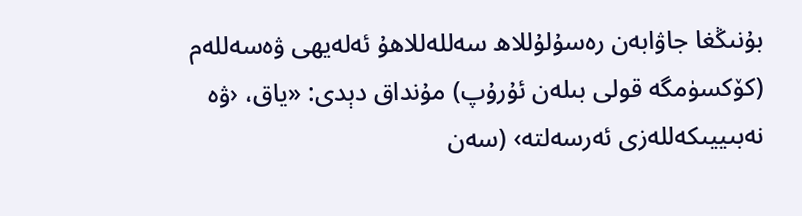بۇنىڭغا جاۋابەن رەسۇلۇللاھ سەللەللاھۇ ئەلەيھى ۋەسەللەم (كۆكسۈمگە قولى بىلەن ئۇرۇپ) مۇنداق دېدى: «ياق، ‹ۋە نەبىييىكەللەزى ئەرسەلتە› (سەن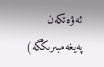ئەۋەتكەن پەيغەمبىرىڭگە)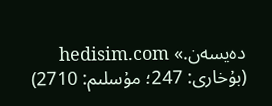دەيسەن.» hedisim.com (بۇخارى: 247؛ مۇسلىم: 2710)